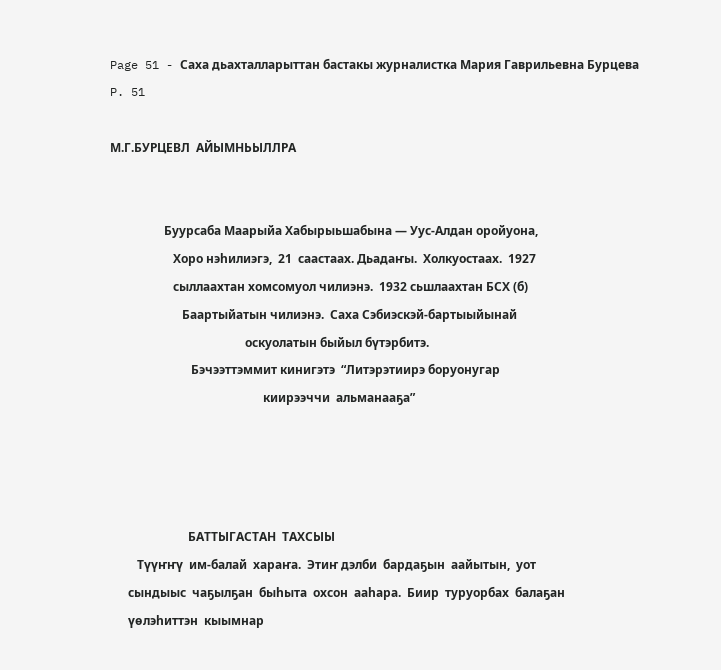Page 51 - Саха дьахталларыттан бастакы журналистка Мария Гаврильевна Бурцева
P. 51

М.Г.БУРЦЕВЛ  АЙЫМНЬЫЛЛРА


                  Буурсаба Маарыйа Хабырыьшабына — Уус-Алдан оройуона,
                     Хоро нэһилиэгэ,  21  саастаах. Дьадаҥы.  Холкуостаах.  1927
                     сыллаахтан хомсомуол чилиэнэ.  1932 сьшлаахтан БСХ (б)
                        Баартыйатын чилиэнэ.  Саха Сэбиэскэй-бартыыйынай
                                             оскуолатын быйыл бүтэрбитэ.
                           Бэчээттэммит кинигэтэ  “Литэрэтиирэ боруонугар
                                                   киирээччи  альманааҕа”




                          БАТТЫГАСТАН  ТАХСЫЫ
         Түүҥҥү  им-балай  хараҥа.  Этиҥ дэлби  бардаҕын  аайытын,  уот
      сындыыс  чаҕылҕан  быһыта  охсон  ааһара.  Биир  туруорбах  балаҕан
      үөлэһиттэн  кыымнар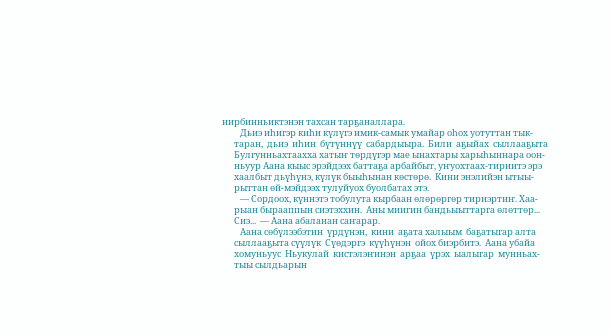иирбинньиктэнэн тахсан тарҕаналлара.
         Дьиэ иһигэр киһи күлүгэ имик-самык умайар оһох уотуттан тык-
      таран,  дьиэ  иһин  бүтүннүү  сабардыыра.  Били  аҕыйах  сыллааҕыта
      Булгунньахтаахха хатыҥ төрдүгэр мае ынахтары харыһыннара оон-
      ньуур Аана кыыс эрэйдээх баттаҕа арбайбыт, уҥуохтаах-тириитэ эрэ
      хаалбыт дьүһүнэ, күлүк быыһынан көстөрө.  Кини энэлийэн ытыы-
      рыттан өй-мэйдээх тулуйуох буолбатах этэ.
         — Сордоох, күннэтэ тобулута кырбаан өлөрөргөр тириэртиҥ. Хаа-
      рыан бырааппын сиэтэххин.  Аны миигин бандьыыттарга өлөттөр...
      Сиэ...  — Аана абаланан саҥарар.
         Аана сөбүлээбэтин  үрдүнэн,  кини  аҕата халыым  баҕатыгар алта
      сыллааҕыта сүүлүк  Сүөдэргэ  күүһүнэн  ойох биэрбитэ.  Аана убайа
      хомуньуус  Ньукулай  кистэлэҥинэн  арҕаа  үрэх  ыалыгар  мунньах-
      тыы сылдьарын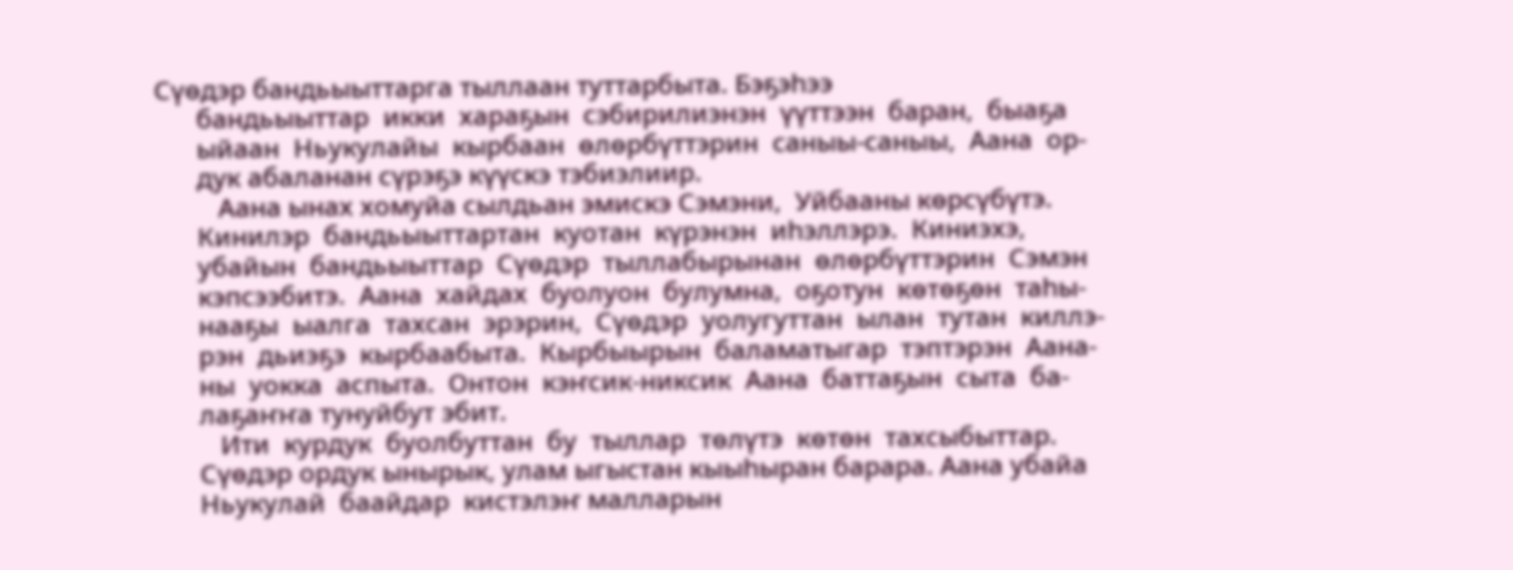Сүөдэр бандьыыттарга тыллаан туттарбыта. Бэҕэһээ
      бандьыыттар  икки  хараҕын  сэбирилиэнэн  үүттээн  баран,  быаҕа
      ыйаан  Ньукулайы  кырбаан  өлөрбүттэрин  саныы-саныы,  Аана  ор-
      дук абаланан сүрэҕэ күүскэ тэбиэлиир.
         Аана ынах хомуйа сылдьан эмискэ Сэмэни,  Уйбааны көрсүбүтэ.
      Кинилэр  бандьыыттартан  куотан  күрэнэн  иһэллэрэ.  Киниэхэ,
      убайын  бандьыыттар  Сүөдэр  тыллабырынан  өлөрбүттэрин  Сэмэн
      кэпсээбитэ.  Аана  хайдах  буолуон  булумна,  оҕотун  көтөҕөн  таһы-
      нааҕы  ыалга  тахсан  эрэрин,  Сүөдэр  уолугуттан  ылан  тутан  киллэ-
      рэн  дьиэҕэ  кырбаабыта.  Кырбыырын  баламатыгар  тэптэрэн  Аана-
      ны  уокка  аспыта.  Онтон  кэҥсик-никсик  Аана  баттаҕын  сыта  ба-
      лаҕаҥҥа тунуйбут эбит.
         Ити  курдук  буолбуттан  бу  тыллар  төлүтэ  көтөн  тахсыбыттар.
      Сүөдэр ордук ынырык, улам ыгыстан кыыһыран барара. Аана убайа
      Ньукулай  баайдар  кистэлэҥ малларын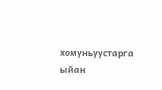хомуньуустарга  ыйан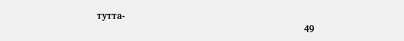тутта-
                                                                     49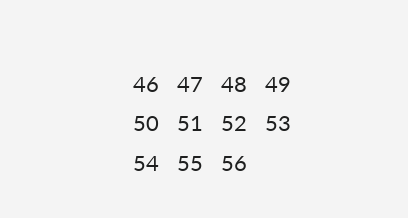46   47   48   49   50   51   52   53   54   55   56